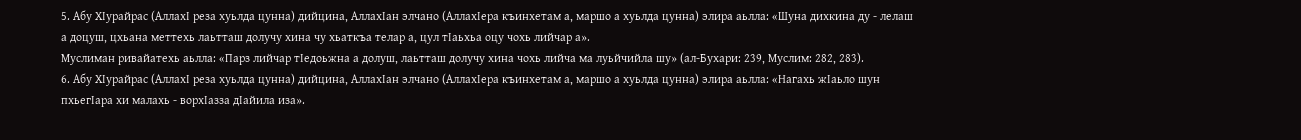5. Абу ХIурайрас (АллахI реза хуьлда цунна) дийцина, АллахIан элчано (АллахIера къинхетам а, маршо а хуьлда цунна) элира аьлла: «Шуна дихкина ду - лелаш а доцуш, цхьана меттехь лаьтташ долучу хина чу хьаткъа телар а, цул тIаьхьа оцу чохь лийчар а».
Муслиман ривайатехь аьлла: «Парз лийчар тIедоьжна а долуш, лаьтташ долучу хина чохь лийча ма луьйчийла шу» (ал-Бухари: 239, Муслим: 282, 283).
6. Абу ХIурайрас (АллахI реза хуьлда цунна) дийцина, АллахIан элчано (АллахIера къинхетам а, маршо а хуьлда цунна) элира аьлла: «Нагахь жIаьло шун пхьегIара хи малахь - ворхIазза дIайила иза».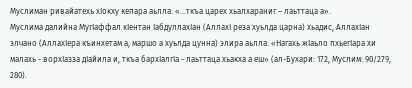Муслиман ривайатехь хIокху кепара аьлла: «…ткъа царех хьалхараниг – лаьттаца а».
Муслима далийна МугIаффал кIентан IабдуллахIан (АллахI реза хуьлда царна) хьадис, АллахIан элчано (АллахIера къинхетам а, маршо а хуьлда цунна) элира аьлла: «Нагахь жIаьло пхьегIара хи малахь - ворхIазза дIайила и, ткъа бархIалгIа - лаьттаца хьакха а еш» (ал-Бухари: 172, Муслим: 90/279, 280).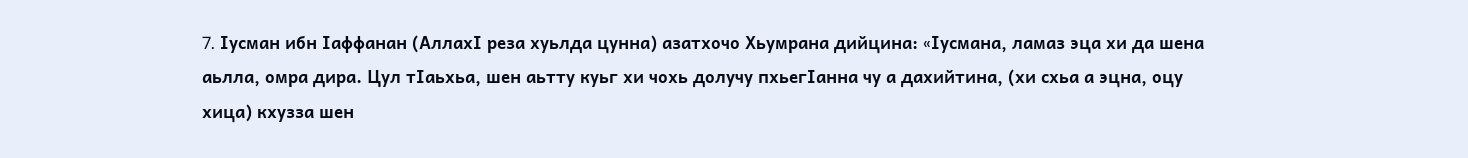7. Iусман ибн Iаффанан (АллахI реза хуьлда цунна) азатхочо Хьумрана дийцина: «Iусмана, ламаз эца хи да шена аьлла, омра дира. Цул тIаьхьа, шен аьтту куьг хи чохь долучу пхьегIанна чу а дахийтина, (хи схьа а эцна, оцу хица) кхузза шен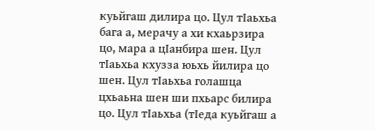куьйгаш дилира цо. Цул тIаьхьа бага а, мерачу а хи кхаьрзира цо, мара а цIанбира шен. Цул тIаьхьа кхузза юьхь йилира цо шен. Цул тIаьхьа голашца цхьаьна шен ши пхьарс билира цо. Цул тIаьхьа (тIеда куьйгаш а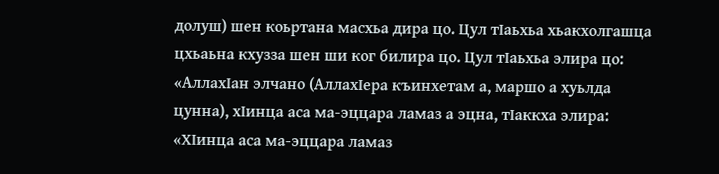долуш) шен коьртана масхьа дира цо. Цул тIаьхьа хьакхолгашца цхьаьна кхузза шен ши ког билира цо. Цул тIаьхьа элира цо: «АллахIан элчано (АллахIера къинхетам а, маршо а хуьлда цунна), хIинца аса ма-эццара ламаз а эцна, тIаккха элира: «ХIинца аса ма-эццара ламаз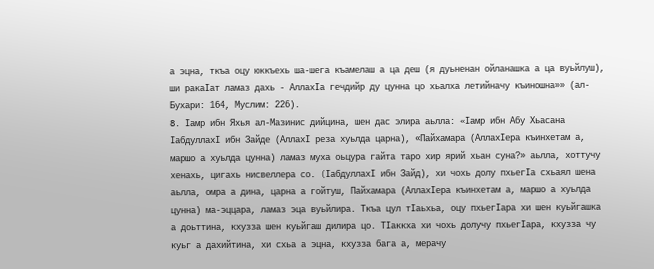а эцна, ткъа оцу юккъехь ша-шега къамелаш а ца деш (я дуьненан ойланашка а ца вуьйлуш), ши ракаIат ламаз дахь - АллахIа гечдийр ду цунна цо хьалха летийначу къиношна»» (ал-Бухари: 164, Муслим: 226).
8. Iамр ибн Яхья ал-Мазинис дийцина, шен дас элира аьлла: «Iамр ибн Абу Хьасана IабдуллахI ибн Зайде (АллахI реза хуьлда царна), «Пайхамара (АллахIера къинхетам а, маршо а хуьлда цунна) ламаз муха оьцура гайта таро хир ярий хьан суна?» аьлла, хоттучу хенахь, цигахь нисвеллера со. (IабдуллахI ибн Зайд), хи чохь долу пхьегIа схьаял шена аьлла, омра а дина, царна а гойтуш, Пайхамара (АллахIера къинхетам а, маршо а хуьлда цунна) ма-эццара, ламаз эца вуьйлира. Ткъа цул тIаьхьа, оцу пхьегIара хи шен куьйгашка а доьттина, кхузза шен куьйгаш дилира цо. ТIаккха хи чохь долучу пхьегIара, кхузза чу куьг а дахийтина, хи схьа а эцна, кхузза бага а, мерачу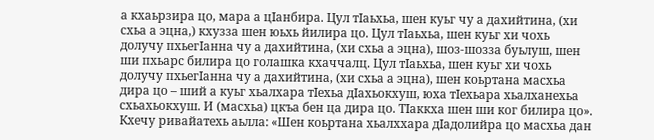а кхаьрзира цо, мара а цIанбира. Цул тIаьхьа, шен куьг чу а дахийтина, (хи схьа а эцна,) кхузза шен юьхь йилира цо. Цул тIаьхьа, шен куьг хи чохь долучу пхьегIанна чу а дахийтина, (хи схьа а эцна), шоз-шозза буьлуш, шен ши пхьарс билира цо голашка кхаччалц. Цул тIаьхьа, шен куьг хи чохь долучу пхьегIанна чу а дахийтина, (хи схьа а эцна), шен коьртана масхьа дира цо – ший а куьг хьалхара тIехьа дIахьокхуш, юха тIехьара хьалханехьа схьахьокхуш. И (масхьа) цкъа бен ца дира цо. ТIаккха шен ши ког билира цо».
Кхечу ривайатехь аьлла: «Шен коьртана хьалххара дIадолийра цо масхьа дан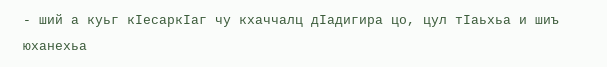- ший а куьг кIесаркIаг чу кхаччалц дIадигира цо, цул тIаьхьа и шиъ юханехьа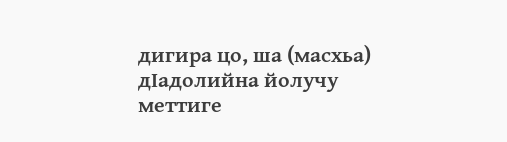дигира цо, ша (масхьа) дIадолийна йолучу меттиге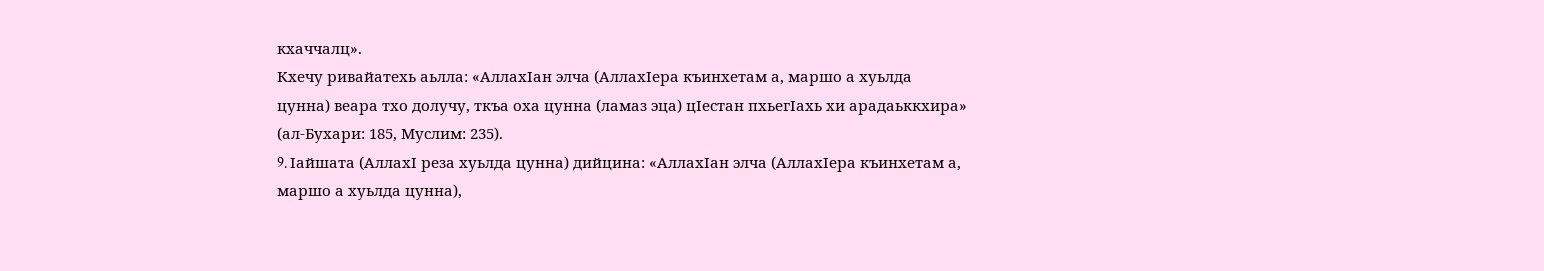кхаччалц».
Кхечу ривайатехь аьлла: «АллахIан элча (АллахIера къинхетам а, маршо а хуьлда цунна) веара тхо долучу, ткъа оха цунна (ламаз эца) цIестан пхьегIахь хи арадаьккхира» (ал-Бухари: 185, Муслим: 235).
9. Iайшата (АллахI реза хуьлда цунна) дийцина: «АллахIан элча (АллахIера къинхетам а, маршо а хуьлда цунна),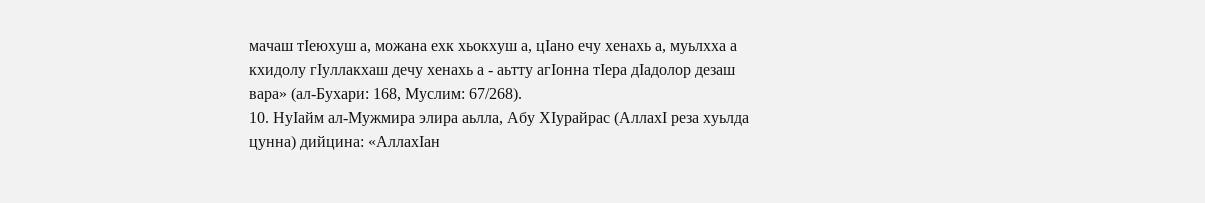мачаш тIеюхуш а, можана ехк хьокхуш а, цIано ечу хенахь а, муьлхха а кхидолу гIуллакхаш дечу хенахь а - аьтту агIонна тIера дIадолор дезаш вара» (ал-Бухари: 168, Муслим: 67/268).
10. НуIайм ал-Мужмира элира аьлла, Абу ХIурайрас (АллахI реза хуьлда цунна) дийцина: «АллахIан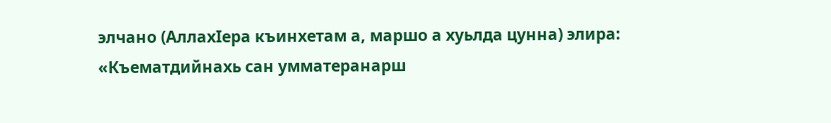элчано (АллахIера къинхетам а, маршо а хуьлда цунна) элира: «Къематдийнахь сан умматеранарш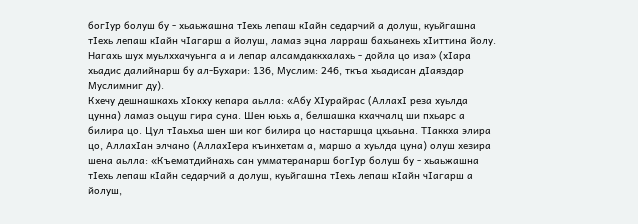богIур болуш бу - хьаьжашна тIехь лепаш кIайн седарчий а долуш, куьйгашна тIехь лепаш кIайн чIагарш а йолуш, ламаз эцна ларраш бахьанехь хIиттина йолу. Нагахь шух муьлххачуьнга а и лепар алсамдаккхалахь - дойла цо иза» (хIара хьадис далийнарш бу ал-Бухари: 136, Муслим: 246, ткъа хьадисан дIаяздар Муслимниг ду).
Кхечу дешнашкахь хIокху кепара аьлла: «Абу ХIурайрас (АллахI реза хуьлда цунна) ламаз оьцуш гира суна. Шен юьхь а, белшашка кхаччалц ши пхьарс а билира цо. Цул тIаьхьа шен ши ког билира цо настаршца цхьаьна. ТIаккха элира цо, АллахIан элчано (АллахIера къинхетам а, маршо а хуьлда цуна) олуш хезира шена аьлла: «Къематдийнахь сан умматеранарш богIур болуш бу - хьаьжашна тIехь лепаш кIайн седарчий а долуш, куьйгашна тIехь лепаш кIайн чIагарш а йолуш,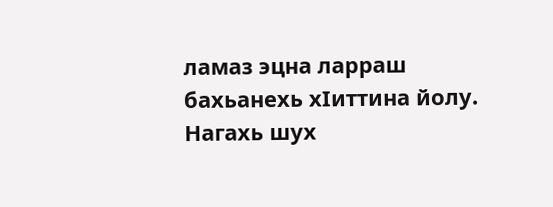ламаз эцна ларраш бахьанехь хIиттина йолу. Нагахь шух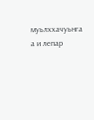муьлххачуьнга а и лепар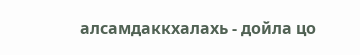алсамдаккхалахь - дойла цо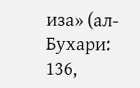иза» (ал-Бухари: 136,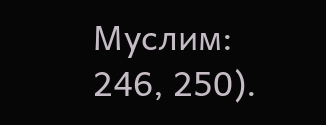Муслим: 246, 250).